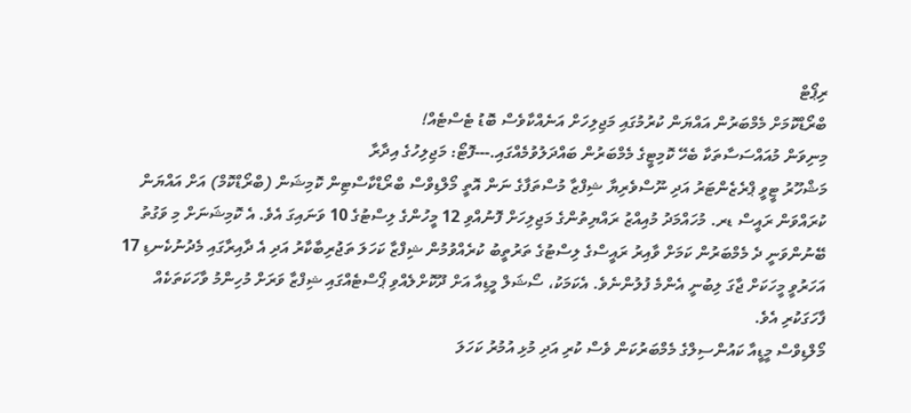ރިޕޯޓް
ބްރޯޑްކޮމަށް މެމްބަރުން އައްޔަން ކުރުމުގައި މަޖިލިހަށް އަނެއްކާވެސް ބޮޑު ޓެސްޓެއް!
މިނިވަން މުއައްސަސާތަކާ ބެހޭ ކޮމިޓީގެ މެމްބަރުން ބައްދަލުވުމެއްގައި.---ފޮޓޯ: މަޖިލިހުގެ އިދާރާ
މަޝްހޫރު ޓީވީ ޕްރެޒެންޓަރު އަދި ނޫސްވެރިޔާ ޝިފްޒާ މުސްތަފާގެ ނަން އޮތީ މޯލްޑިވްސް ބްރޯޑްކާސްޓިން ކޮމިޝަން (ބްރޯޑްކޮމް) އަށް އައްޔަން ކުރައްވަން ރައީސް ޑރ. މުހައްމަދު މުއިއްޒު ރައްޔިތުންގެ މަޖިލިހަށް ފޮނުއްވި 12 މީހުންގެ ލިސްޓުގެ 10 ވަނައިގަ އެވެ. އެ ކޮމިޝަނަށް މި ވަގުތު ބޭނުންވަނީ ދެ މެމްބަރުން ކަމަށް ވާއިރު ރައީސްގެ ލިސްޓުގެ ތަރުތީބު ކުރެއްވުމުން ޝިފްޒާ ކަހަލަ ތަޖުރިބާކާރު އަދި އެ ދާއިރާގައި މެދުނުކެނޑި 17 އަހަރުވީ މީހަކަށް ޖާގަ ލިބުނީ އެންމެ ފުލުންނެވެ. އެކަމަކު، ސޯޝަލް މީޑިއާ އަށް ދޫކޮށްލެއްވި ޕޯސްޓެއްގައި ޝިފްޒާ ވަރަށް މުހިންމު ވާހަކަތަކެއް ފާހަގަކުރި އެވެ.
މޯލްޑިވްސް މީޑީއާ ކައުންސިލްގެ މެމްބަރުކަން ވެސް ކުރި އަދި މުޅި އުމުރު ކަހަލަ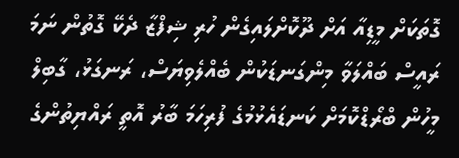ގޮތަކަށް މީޑިއާ އަށް ދޫކޮށްލައިގެން ހުރި ޝިފްޒާ ދެކޭ ގޮތުން ނަމަ ރައީސް ބައްލަވާ މިންގަނޑަކުން ބެއްލެވިޔަސް، ރަނގަޅު، ގާބިލް މީހުން ބްރޯޑްކޮމަށް ކަނޑައެޅުމުގެ ފުރިހަމަ ބާރު އޮތީ ރައްޔިތުންގެ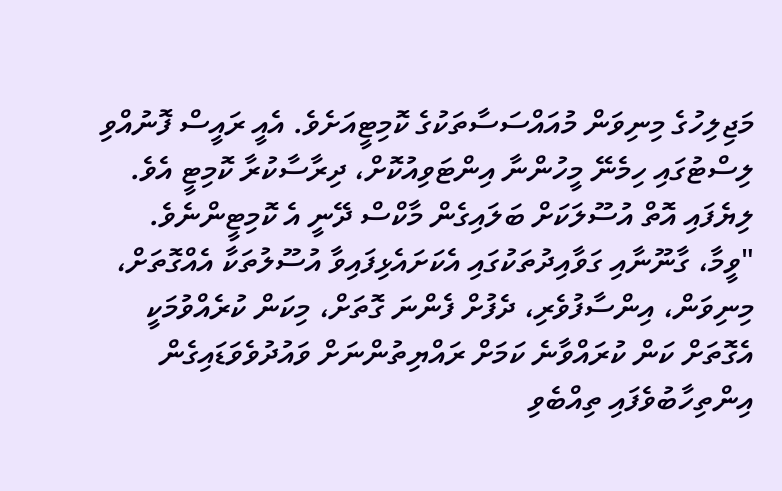މަޖިލިހުގެ މިނިވަން މުއައްސަސާތަކުގެ ކޮމިޓީއަށެވެ. އެއީ ރައީސް ފޮނުއްވި ލިސްޓުގައި ހިމެނޭ މީހުންނާ އިންޓަވިއުކޮށް، ދިރާސާކުރާ ކޮމިޓީ އެވެ. ލިޔެފައި އޮތް އުސޫލަކަށް ބަލައިގެން މާކްސް ދޭނީ އެ ކޮމިޓީންނެވެ.
"ވީމާ، ގާނޫނާއި ގަވާއިދުތަކުގައި އެކަށައެޅިފައިވާ އުސޫލުތަކާ އެއްގޮތަށް، މިނިވަން، އިންސާފުވެރި، ދެފުށް ފެންނަ ގޮތަށް، މިކަން ކުރެއްވުމަކީ އެގޮތަށް ކަން ކުރައްވާނެ ކަމަށް ރައްޔިތުންނަށް ވައުދުވެވަޑައިގެން އިންތިހާބުވެފައި ތިއްބެވި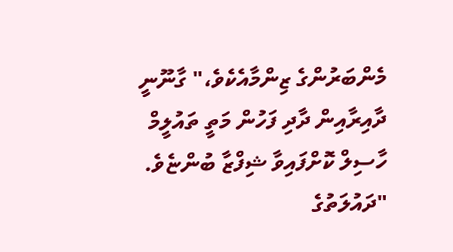މެންބަރުންގެ ޒިންމާއެކެވެ،" ގާނޫނީ ދާއިރާއިން ދާދި ފަހުން މަތީ ތައުލީމް ހާސިލް ކޮށްފައިވާ ޝިފްޒާ ބުންޏެވެ.
"ދައުލަތުގެ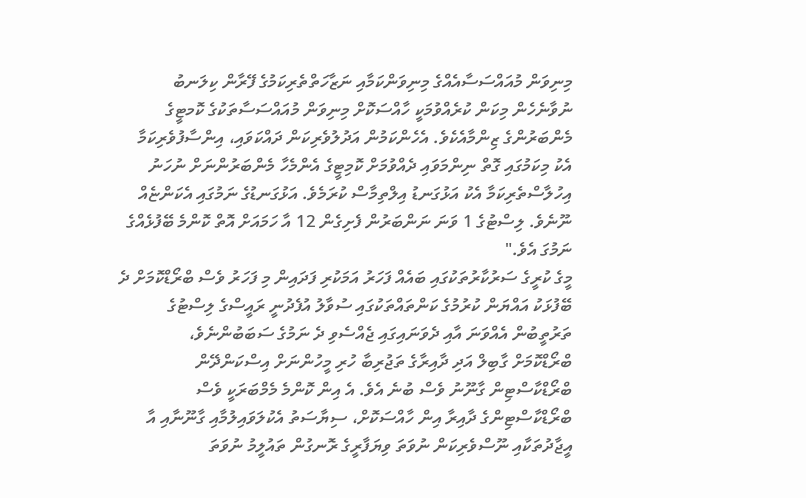މިނިވަން މުއައްސަސާއެއްގެ މިނިވަންކަމާއި ނަޒާހަތްތެރިކަމުގެ ފޭރާން ކިލަނބު ނުވާނެހެން މިކަން ކުރެއްވުމަކީ ހާއްސަކޮށް މިނިވަން މުއައްސަސާތަކުގެ ކޮމޓީގެ މެންބަރުންގެ ޒިންމާއެކެވެ. އެހެންކަމުން އަދުލުވެރިކަން ދައްކަވައި، އިންސާފުވެރިކަމާ އެކު މިކަމުގައި ގޮތް ނިންމަވައި ދެއްވުމަށް ކޮމިޓީގެ އެންމެހާ މެންބަރުންނަށް ނުހަނު އިހުލާސްތެރިކަމާ އެކު އަޅުގަނޑު އިލްތިމާސް ކުރަމެވެ. އަޅުގަނޑުގެ ނަމުގައި އެކަންޏެއް ނޫނެވެ. ލިސްޓުގެ 1 ވަނަ ނަންބަރުން ފެށިގެން 12 އާ ހަމައަށް އޮތް ކޮންމެ ބޭފުޅެއްގެ ނަމުގަ އެވެ."
މީގެ ކުރީގެ ސަރުކާރުތަކުގައި ބައެއް ފަހަރު އަމަކުރި ފަދައިން މި ފަހަރު ވެސް ބްރޯޑްކޮމަށް ދެ ބޭފުޅަކު އައްޔަން ކުރުމުގެ ކަންތައްތަކުގައި ސުވާލު އުފެދުނީ ރައީސްގެ ލިސްޓުގެ ތަރުތީބުން އެއްވަނަ އާއި ދެވަނައިގައި ޖެއްސެވި ދެ ނަމުގެ ސަބަބުންނެވެ،
ބްރޯޑްކޮމަށް ގާބިލް އަދި ދާއިރާގެ ތަޖުރިބާ ހުރި މީހުންނަށް އިސްކަންދޭން ބްރޯޑްކާސްޓިން ގާނޫނު ވެސް ބުނެ އެވެ. އެ އިން ކޮންމެ މެމްބަރަކީ ވެސް ބްރޯޑްކާސްޓިންގެ ދާއިރާ އިން ހާއްސަކޮށް، ސިޔާސަތު އެކުލަވައިލުމާއި ގާނޫނާއި އާ އީޖާދުތަކާއި ނޫސްވެރިކަން ނުވަތަ ވިޔަފާރީގެ ރޮނގުން ތައުލީމު ނުވަތަ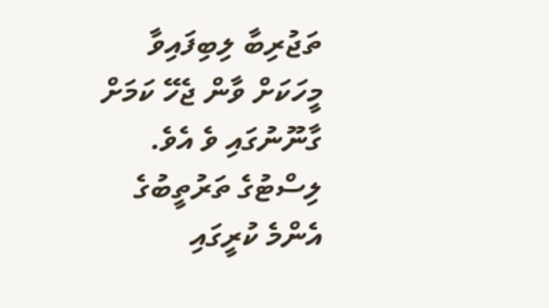ތަޖުރިބާ ލިބިފައިވާ މީހަކަށް ވާން ޖެހޭ ކަމަށް ގާނޫނުގައި ވެ އެވެ.
ލިސްޓުގެ ތަރުތީބުގެ އެންމެ ކުރީގައި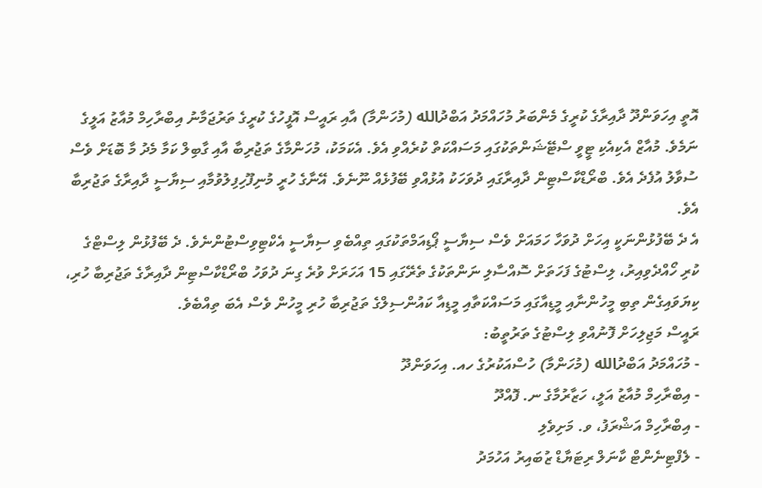އޮތީ އިހަވަންދޫ ދާއިރާގެ ކުރީގެ މެންބަރު މުހައްމަދު އަބްދުالله (މުހަންމާ) އާއި ރައީސް އޮފީހުގެ ކުރީގެ ތަރުޖަމާނު އިބްރާހިމް މުއާޒު އަލީގެ ނަމެވެ. މުއާޒް އެކިއެކި ޓީވީ ސްޓޭޝަންތަކުގައި މަސައްކަތް ކުރެއްވި އެވެ. އެކަމަކު، މުހަންމާގެ ތަޖުރިބާ އާއި ގާބިލް ކަމާ މެދު މާ ބޮޑަށް ވެސް ސުވާލު އުފެދެ އެވެ. ބްރޯޑްކާސްޓިން ދާއިރާގައި ދުވަހަކު އުޅުއްވި ބޭފުޅެއް ނޫނެވެ. އޭނާގެ ހުރީ މުނިފޫހިފިލުވުމާއި ސިޔާސީ ދާއިރާގެ ތަޖުރިބާ އެވެ.
އެ ދެ ބޭފުޅުންނަކީ އިހަށް ދުވަހާ ހަމައަށް ވެސް ސިޔާސީ ޕޯޑިއަމްތަކުގައި ތިއްބެވި ސިޔާސީ އެކްޓިވިސްޓުންނެވެ. ދެ ބޭފުޅުން ލިސްޓްގެ ކުރި ހޯއްދެވިއިރު، ލިސްޓުގެ ފަހަތަށް ސޮއްސާލި ނަންތަކުގެ ތެރޭގައި 15 އަހަރަށް ވުރެ ގިނަ ދުވަހު ބްރޯޑްކާސްޓިން ދާއިރާގެ ތަޖުރިބާ ހުރި، ކިޔަވައިގެން ތިބި މީހުންނާއި މީޑިއާގައި މަސައްކަތާއި މީޑިއާ ކައުންސިލްގެ ތަޖުރިބާ ހުރި މީހުން ވެސް އެބަ ތިއްބެވެ.
ރައީސް މަޖިލިހަށް ފޮނުއްވި ލިސްޓުގެ ތަރުތީބު:
- މުހައްމަދު އަބްދުالله (މުހަންމާ) ހުސްއަކުރުގެ ހއ. އިހަވަންދޫ
- އިބްރާހިމް މުއާޒު އަލީ، ހަޒާރުމާގެ ނ. ފޮއްދޫ
- އިބްރާހިމް އަޝްރަފު، ވ. މަށިވެލި
- ލެފްޓިނެންޓް ކާނަލް ރިޓަޔާޑް ޒުބައިރު އަހުމަދު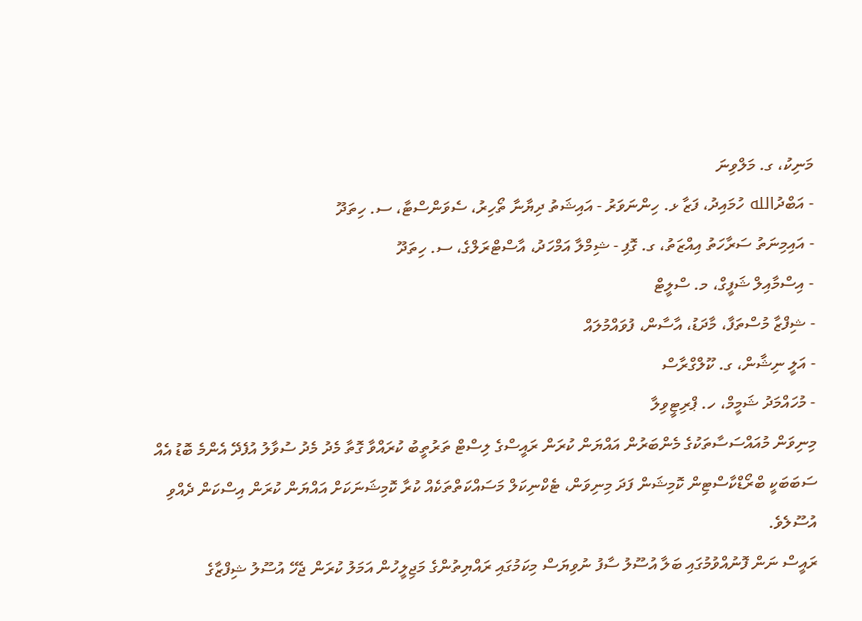މަނިކު، ގ. މަލްވިނަ
- އަބްދުالله ހުމައިދު، ފަޒާ ޅ. ހިންނަވަރު - އައިޝަތު ދިޔާނާ ތޯހިރު، ސެވަންސްޓާ، ސ. ހިތަދޫ
- އައިމިނަތު ސަރާހަތު އިއްޒަތު، ގ. ގޮފި - ޝިމްލާ އަމްހަދު، އާސްޓްރަލްގެ، ސ. ހިތަދޫ
- އިސްމާއިލް ޝަފީގް، މ. ސްލީޓް
- ޝިފްޒާ މުސްތަފާ، މާދަޑު، އާސާން، ފުވައްމުލައް
- އަލީ ނިޝާން، ގ. ކޫލްގްރާސް
- މުހައްމަދު ޝަމީމް، ހ. ޕްރިޓީވިލާ
މިނިވަން މުއައްސަސާތަކުގެ މެންބަރުން އައްޔަން ކުރަން ރައީސްގެ ލިސްޓް ތަރުތީބު ކުރައްވާ ގޮތާ މެދު މެދު ސުވާލު އުފެދޭ އެންމެ ބޮޑު އެއް ސަބަބަކީ ބްރޯޑްކާސްޓިން ކޮމިޝަން ފަދަ މިނިވަން، ޓެކްނިކަލް މަސައްކަތްތަކެއް ކުރާ ކޮމިޝަނަކަށް އައްޔަން ކުރަން އިސްކަން ދެއްވި އުސޫލެވެ.
ރައީސް ނަން ފޮނުއްވުމުގައި ބަލާ އުސޫލު ސާފު ނުވިޔަސް މިކަމުގައި ރައްޔިތުންގެ މަޖިލީހުން އަމަލު ކުރަން ޖެހޭ އުސޫލު ޝިފްޒާގެ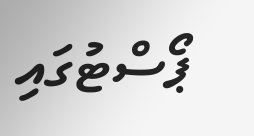ޕޯސްޓުގައި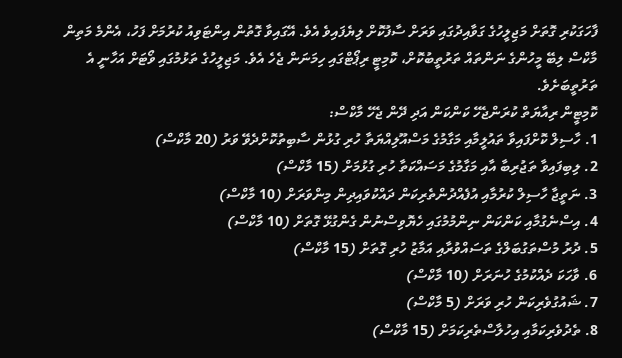ފާހަގަކުރި ގޮތަށް މަޖިލީހުގެ ގަވާއިދުގައި ވަރަށް ސާފުކޮށް ލިޔެފައިވެ އެވެ. އޭގައިވާ ގޮތުން އިންޓަވިއު ކުރުމަށް ފަހު، އެންމެ މަތިން މާކްސް ލިބޭ މީހުންގެ ނަންތައް ތަރުތީބުކޮށް، ކޮމިޓީ ރިޕޯޓްގައި ހިމަނަން ޖެހެ އެވެ. މަޖިލީހުގެ ތަޅުމުގައި ވޯޓަށް އަހާނީ އެ ތަރުތީބަށެވެ.
ކޮމިޓީން ރިއާޔަތް ކުރަންޖެހޭ ކަންކަން އަދި ދޭން ޖެހޭ މާކްސް:
1. ހާސިލް ކޮށްފައިވާ ތައުލީމާއި މަގާމުގެ މަސްއޫލިއްޔަތާ ހުރި ގުޅުން ސާބިތުކޮށްދެވޭ ވަރު (20 މާކްސް)
2. ލިބިފައިވާ ތަޖުރިބާ އާއި މަގާމުގެ މަސައްކަތާ ހުރި ގުޅުމަށް (15 މާކްސް)
3. ނަތީޖާ ހާސިލް ކުރުމާއި އުފެއްދުންތެރިކަން ދައްކުވައިދިން މިންވަރަށް (10 މާކްސް)
4. އިސްނެގުމާއި ކަންކަން ނިންމުމުގައި ހެޔޮވިސްނުން ގެންގުޅޭ ގޮތަށް (10 މާކްސް)
5. ދުރު މުސްތަގުބަލްގެ ތަސައްވުރާއި އަމާޒު ހުރި ގޮތަށް (15 މާކްސް)
6. ވާހަކަ ދެއްކުމުގެ ހުނަރަށް (10 މާކްސް)
7. ޝައުގުވެރިކަން ހުރި ވަރަށް (5 މާކްސް)
8. ތެދުވެރިކަމާއި އިހުލާސްތެރިކަމަށް (15 މާކްސް)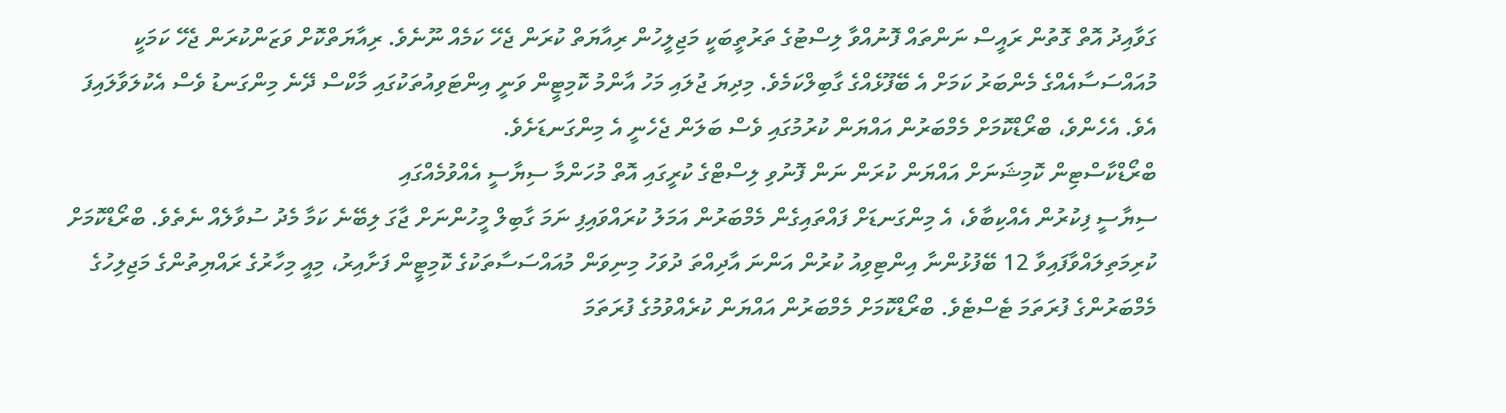ގަވާއިދު އޮތް ގޮތުން ރައީސް ނަންތައް ފޮނުއްވާ ލިސްޓުގެ ތަރުތީބަކީ މަޖިލީހުން ރިއާޔަތް ކުރަން ޖެހޭ ކަމެއް ނޫނެވެ. ރިއާޔަތްކޮށް ވަޒަންކުރަން ޖެހޭ ކަމަކީ މުއައްސަސާއެއްގެ މެންބަރު ކަމަށް އެ ބޭފޫޅެއްގެ ގާބިލްކަމެވެ. މިދިޔަ ޖުލައި މަހު އާންމު ކޮމިޓީން ވަނީ އިންޓަވިއުތަކުގައި މާކްސް ދޭނެ މިންގަނޑު ވެސް އެކުލަވާލައިފަ އެވެ. އެހެންވެ، ބްރޯޑްކޮމަށް މެމްބަރުން އައްޔަން ކުރުމުގައި ވެސް ބަލަން ޖެހެނީ އެ މިންގަނޑަށެވެ.
ބްރޯޑްކާސްޓިން ކޮމިޝަނަށް އައްޔަން ކުރަން ނަން ފޮނުވި ލިސްޓްގެ ކުރީގައި އޮތް މުހަންމާ ސިޔާސީ އެއްވުމެއްގައި
ސިޔާސީ ފިކުރުން އެއްކިބާވެ، އެ މިންގަނޑަށް ފައްތައިގެން މެމްބަރުން އަމަލު ކުރައްވައިފި ނަމަ ގާބިލް މީހުންނަށް ޖާގަ ލިބޭނެ ކަމާ މެދު ސުވާލެއް ނެތެވެ. ބްރޯޑްކޮމަށް ކުރިމަތިލައްވާފައިވާ 12 ބޭފުޅުންނާ އިންޓިވިއު ކުރުން އަންނަ އާދިއްތަ ދުވަހު މިނިވަން މުއައްސަސާތަކުގެ ކޮމިޓީން ފަށާއިރު، މިއީ މިހާރުގެ ރައްޔިތުންގެ މަޖިލިހުގެ މެމްބަރުންގެ ފުރަތަމަ ޓެސްޓެވެ. ބްރޯޑްކޮމަށް މެމްބަރުން އައްޔަން ކުރެއްވުމުގެ ފުރަތަމަ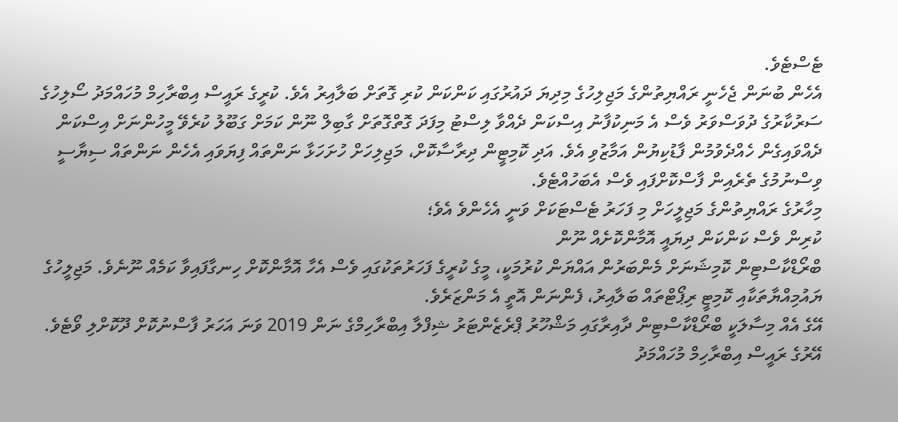ޓެސްޓެވެ.
އެހެން ބުނަން ޖެހެނީ ރައްޔިތުންގެ މަޖިލިހުގެ މިދިޔަ ދައުރުގައި ކަންކަން ކުރި ގޮތަށް ބަލާއިރު އެވެ. ކުރީގެ ރައީސް އިބްރާހިމް މުހައްމަދު ސޯލިހުގެ ސަރުކާރުގެ ދުވަސްވަރު ވެސް އެ މަނިކުފާނު އިސްކަން ދެއްވާ ލިސްޓު މިފަދަ ގޮތްގޮތަށް ގާބިލް ނޫން ކަމަށް ގަބޫލު ކުރެވޭ މީހުންނަށް އިސްކަން ދެއްވައިގެން ހެއްދެވުމުން ފާޑުކިޔުން އަމާޒުވި އެވެ. އަދި ކޮމިޓީން ދިރާސާކޮށް، މަޖިލިހަށް ހުށަހަޅާ ނަންތައް ފިޔަވައި އެހެން ނަންތައް ސިޔާސީ ވިސްނުމުގެ ތެރެއިން ފާސްކޮށްފައި ވެސް އެބަހުއްޓެވެ.
މިހާރުގެ ރައްޔިތުންގެ މަޖިލީހަށް މި ފަހަރު ޓެސްޓަކަށް ވަނީ އެހެންވެ އެވެ؛
ކުރިން ވެސް ކަންކަން ދިޔައީ އޮމާންކޮށެއް ނޫން
ބްރޯޑްކާސްޓިން ކޮމިޝަނަށް މެންބަރުން އައްޔަން ކުރުމަކީ، މީގެ ކުރީގެ ފަހަރުތަކުގައި ވެސް އެހާ އޮމާންކޮށް ހިނގާފައިވާ ކަމެއް ނޫނެވެ. މަޖިލީހުގެ ޔައުމިއްޔާތަކާއި ކޮމިޓީ ރިޕޯޓްތައް ބަލާއިރު، ފެންނަން އޮތީ އެ މަންޒަރެވެ.
އޭގެ އެއް މިސާލަކީ ބްރޯޑްކާސްޓިން ދާއިރާގައި މަޝްހޫރު ޕްރެޒެންޓަރު ޝިފްލާ އިބްރާހިމްގެ ނަން 2019 ވަނަ އަހަރު ފާސްނުކޮށް ދޫކޮށްލި ވޯޓެވެ. އޭރުގެ ރައީސް އިބްރާހިމް މުހައްމަދު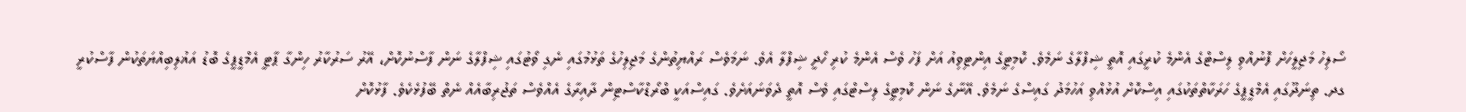ސޯލިހު މަޖިލީހަށް ފޮނުއްވި ލިސްޓްގެ އެންމެ ކުރީގައި އޮތީ ޝިފްލާގެ ނަމެވެ. ކޮމިޓީގެ އިންޓިވިއު އަށް ފަހު ވެސް އެންމެ ކުރި ހޯދީ ޝިފްލާ އެވެ. ނަމަވެސް ރައްޔިތުންގެ މަޖިލިހުގެ ތަޅުމުގައި ނެގި ވޯޓުގައި ޝިފްލާގެ ނަން ފާސްނުކޮށް، އޭރު ސަރުކާރު ހިންގާ ޕާޓީ އެމްޑީޕީގެ ބޮޑު އަޣުލިބިއްޔަތަކުން ފާސްކުރީ ގދ. ތިނަދޫގައި އެމްޑީޕީގެ ހަރަކާތްތަކުގައި އިސްކޮށް އުޅުއްވި އަހުމަދު ގައިސްގެ ނަމެވެ. އޭނާގެ ނަން ކޮމިޓީގެ ލިސްޓްގައި ވެސް އޮތީ ދެވަނައަށެވެ. ގައިސްއަކީ ބްރޯޑްކާސްޓިން ދާއިރާގެ އެއްވެސް ތަޖުރިބާއެއް ނެތް ބޭފުޅެކެވެ. ފާޅުކޮށް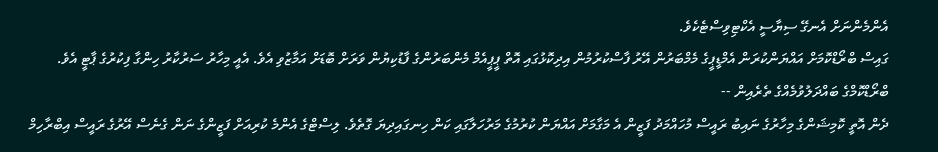އެންމެންނަށް އެނގޭ ސިޔާސީ އެކްޓިވިސްޓެކެވެ.
ގައިސް ބްރޯޑްކޮމަށް އައްޔަންކުރަން އެމްޑީޕީގެ މެމްބަރުން އޭރު ފާސްކުރުމުން އިދިކޮޅުގައި އޮތް ޕީޕީއެމް މެންބަރުންގެ ފާޑުކިޔުން ވަރަށް ބޮޑަށް އަމާޒުވި އެވެ. އެއީ މިހާރު ސަރުކާރު ހިންގާ ފިކުރުގެ ޕާޓީ އެވެ.
ބްރޯޑްކޮމްގެ ބައްދަލުވުމެއްގެ ތެރެއިން --
ދެން އޮތީ ކޮމިޝަންގެ މިހާރުގެ ނައިބު ރައީސް މުހައްމަދު ފަޒީން އެ މަގާމަށް އައްޔަން ކުރުމުގެ މަރުހަލާގައި ކަން ހިނގައިދިޔަ ގޮތެވެ. ލިސްޓްގެ އެންމެ ކުރިއަށް ފަޒީންގެ ނަން ގެނެސް އޭރުގެ ރައީސް އިބްރާހިމް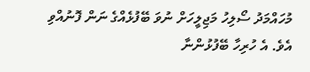މުހައްމަދު ސޯލިހު މަޖިލީހަށް ނުވަ ބޭފުޅެއްގެ ނަން ފޮނުއްވި އެވެ. އެ ހުރިހާ ބޭފުޅުންނާ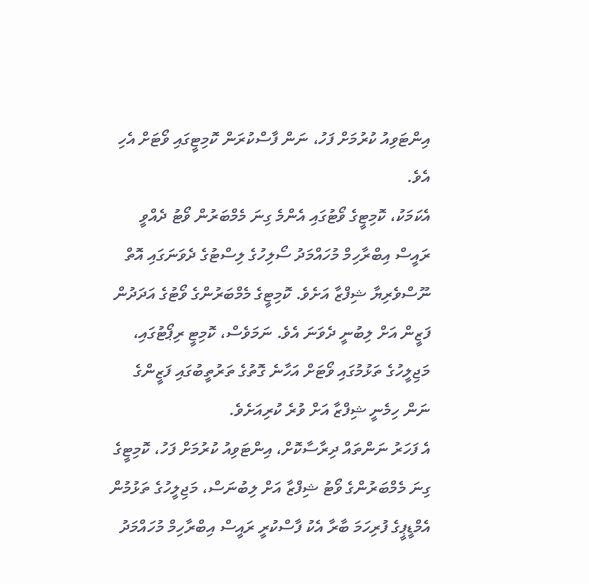އިންޓަވިއު ކުރުމަށް ފަހު، ނަން ފާސްކުރަން ކޮމިޓީގައި ވޯޓަށް އެހި އެވެ.
އެކަމަކު، ކޮމިޓީގެ ވޯޓުގައި އެންމެ ގިނަ މެމްބަރުން ވޯޓު ދެއްވީ ރައީސް އިބްރާހިމް މުހައްމަދު ސޯލިހުގެ ލިސްޓުގެ ދެވަނަގައި އޮތް ނޫސްވެރިޔާ ޝިފްޒާ އަށެވެ. ކޮމިޓީގެ މެމްބަރުންގެ ވޯޓުގެ އަދަދުން ފަޒީން އަށް ލިބުނީ ދެވަނަ އެވެ. ނަމަވެސް، ކޮމިޓީ ރިޕޯޓުގައި، މަޖިލީހުގެ ތަޅުމުގައި ވޯޓަށް އަހާނެ ގޮތުގެ ތަރުތީބުގައި ފަޒީންގެ ނަން ހިމެނީ ޝިފްޒާ އަށް ވުރެ ކުރިއަށެވެ.
އެ ފަހަރު ނަންތައް ދިރާސާކޮށް، އިންޓަވިއު ކުރުމަށް ފަހު، ކޮމިޓީގެ ގިނަ މެމްބަރުންގެ ވޯޓު ޝިފްޒާ އަށް ލިބުނަސް، މަޖިލީހުގެ ތަޅުމުން އެމްޑީޕީގެ ފުރިހަމަ ބާރާ އެކު ފާސްކުރީ ރައީސް އިބްރާހިމް މުހައްމަދު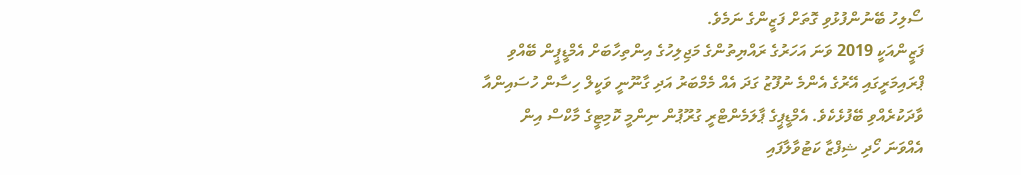ސޯލިހު ބޭނުންފުޅުވި ގޮތަށް ފަޒީންގެ ނަމެވެ.
ފަޒީންއަކީ 2019 ވަނަ އަހަރުގެ ރައްޔިތުންގެ މަޖިލިހުގެ އިންތިހާބަށް އެމްޑީޕީން ބޭއްވި ޕްރައިމަރީގައި އޭރުގެ އެންމެ ނުފޫޒު ގަދަ އެއް މެމްބަރު އަދި ގާނޫނީ ވަކީލް ހިސާން ހުސައިންއާ ވާދަކުރެއްވި ބޭފުޅެކެވެ. އެމްޑީޕީގެ ޕާލަމެންޓްރީ ގުރޫޕުން ނިންމީ ކޮމިޓީގެ މާކްސް އިން އެއްވަނަ ހޯދި ޝިފްޒާ ކަޓުވާލާފައި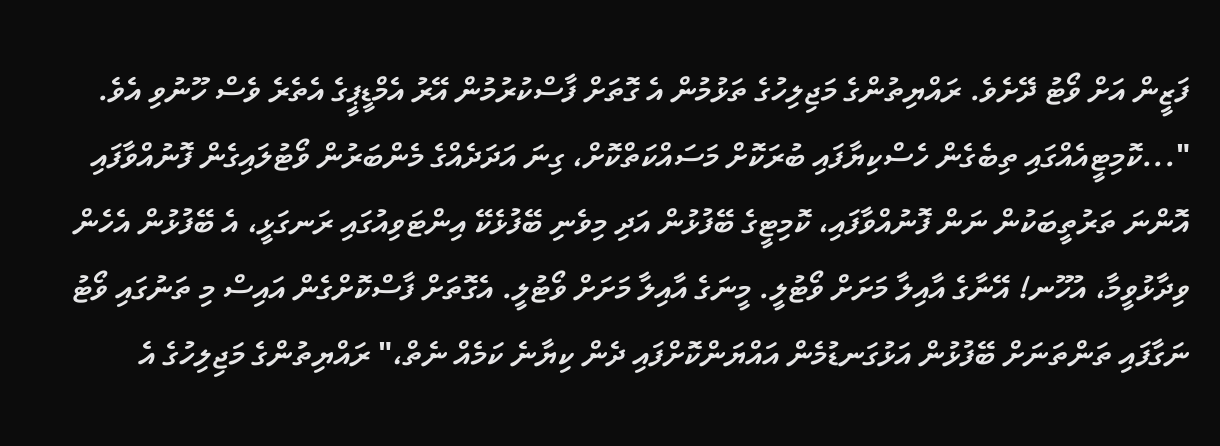ފަޒީން އަށް ވޯޓު ދޭށެވެ. ރައްޔިތުންގެ މަޖިލިހުގެ ތަޅުމުން އެ ގޮތަށް ފާސްކުރުމުން އޭރު އެމްޑީޕީގެ އެތެރެ ވެސް ހޫނުވި އެވެ.
"...ކޮމިޓީއެއްގައި ތިބެގެން ހެސްކިޔާފައި ބުރަކޮށް މަސައްކަތްކޮށް، ގިނަ އަދަދެއްގެ މެންބަރުން ވޯޓުލައިގެން ފޮނުއްވާފައި އޮންނަ ތަރުތީބަކުން ނަން ފޮނުއްވާފައި، ކޮމިޓީގެ ބޭފުޅުން އަދި މިވެނި ބޭފުޅެކޭ އިންޓަވިއުގައި ރަނގަޅީ، އެ ބޭފުޅުން އެހެން ވިދާޅުވީމާ، އުހޫނ! އޭނާގެ އާއިލާ މަށަށް ވޯޓުލީ. މީނަގެ އާއިލާ މަށަށް ވޯޓުލީ. އެގޮތަށް ފާސްކޮށްގެން އައިސް މި ތަނުގައި ވޯޓު ނަގާފައި ތަންތަނަށް ބޭފުޅުން އަޅުގަނޑުމެން އައްޔަންކޮށްފައި ދެން ކިޔާނެ ކަމެއް ނެތް،" ރައްޔިތުންގެ މަޖިލިހުގެ އެ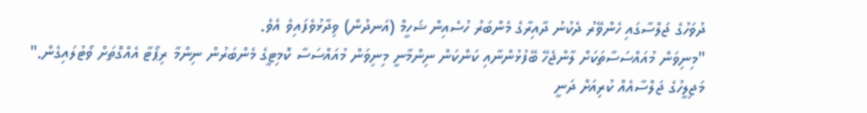ދުވަހުގެ ޖަލްސާގައި ހެންވޭރު ދެކުނު ދާއިރާގެ މެންބަރު ހުސެއިން ޝަހީމް (އަނދުން) ވިދާޅުވެފައިވެ އެވެ.
"މިނިވަން މުއައްސަސާތަކަށް ލާންޖެހޭ ބޭފުޅުންނާއި ކަންކަން ނިންމާނީ މިނިވަން މުއައްސަސާ ކޮމިޓީގެ މެންބަރުން ނިންމާ ރިޕޯޓާ އެއްގޮތަށް ވޯޓުލައިގެން."
މަޖިލީހުގެ ޖަލްސާއެއް ކުރިއަށް ދަނީ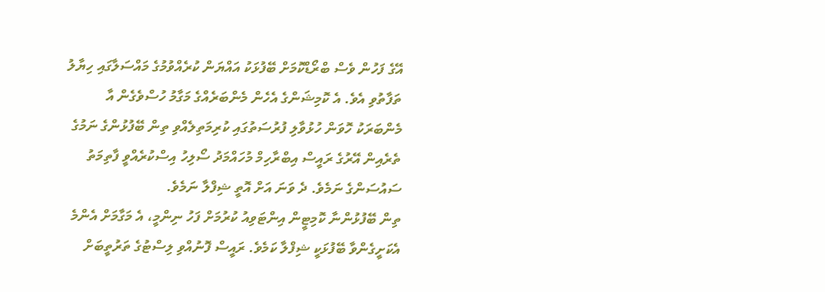އޭގެ ފަހުން ވެސް ބްރޯޑްކޮމަށް ބޭފުޅަކު އައްޔަން ކުރެއްވުމުގެ މައްސަލާގައި ހިޔާލު ތަފާތުވި އެވެ. އެ ކޮމިޝަންގެ އެހެން މެންބަރެއްގެ މަގާމު ހުސްވެގެން އާ މެންބަރަކު ހޮވަން ހުޅުވާލި ފުރުސަތުގައި ކުރިމަތިލެއްވި ތިން ބޭފުޅުންގެ ނަމުގެ ތެރެއިން އޭރުގެ ރައީސް އިބްރާހިމް މުހައްމަދު ސޯލިހު އިސްކުރެއްވީ ފާތިމަތު ސައުސަންގެ ނަމެވެ. ދެ ވަނަ އަށް އޮތީ ޝިފްލާ ނަމެވެ.
ތިން ބޭފުޅުންނާ ކޮމިޓީން އިންޓަވިއު ކުރުމަށް ފަހު ނިންމީ، އެ މަގާމަށް އެންމެ އެކަށީގެންވާ ބޭފުޅަކީ ޝިފްލާ ކަމެވެ. ރައީސް ފޮނުއްވި ލިސްޓުގެ ތަރުތީބަށް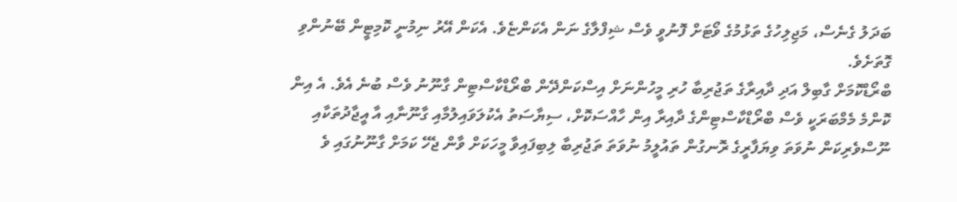ބަދަލު ގެނެސް، މަޖިލިހުގެ ތަޅުމުގެ ވޯޓަށް ފޮނުވީ ވެސް ޝިފްލާގެ ނަން އެކަންޏެވެ. އެކަން އޭރު ނިމުނީ ކޮމިޓީން ބޭނުންވި ގޮތަށެވެ.
ބްރޯޑްކޮމަށް ގާބިލް އަދި ދާއިރާގެ ތަޖުރިބާ ހުރި މީހުންނަށް އިސްކަންދޭން ބްރޯޑްކާސްޓިން ގާނޫނު ވެސް ބުނެ އެވެ. އެ އިން ކޮންމެ މެމްބަރަކީ ވެސް ބްރޯޑްކާސްޓިންގެ ދާއިރާ އިން ހާއްސަކޮށް، ސިޔާސަތު އެކުލަވައިލުމާއި ގާނޫނާއި އާ އީޖާދުތަކާއި ނޫސްވެރިކަން ނުވަތަ ވިޔަފާރީގެ ރޮނގުން ތައުލީމު ނުވަތަ ތަޖުރިބާ ލިބިފައިވާ މީހަކަށް ވާން ޖެހޭ ކަމަށް ގާނޫނުގައި ވެ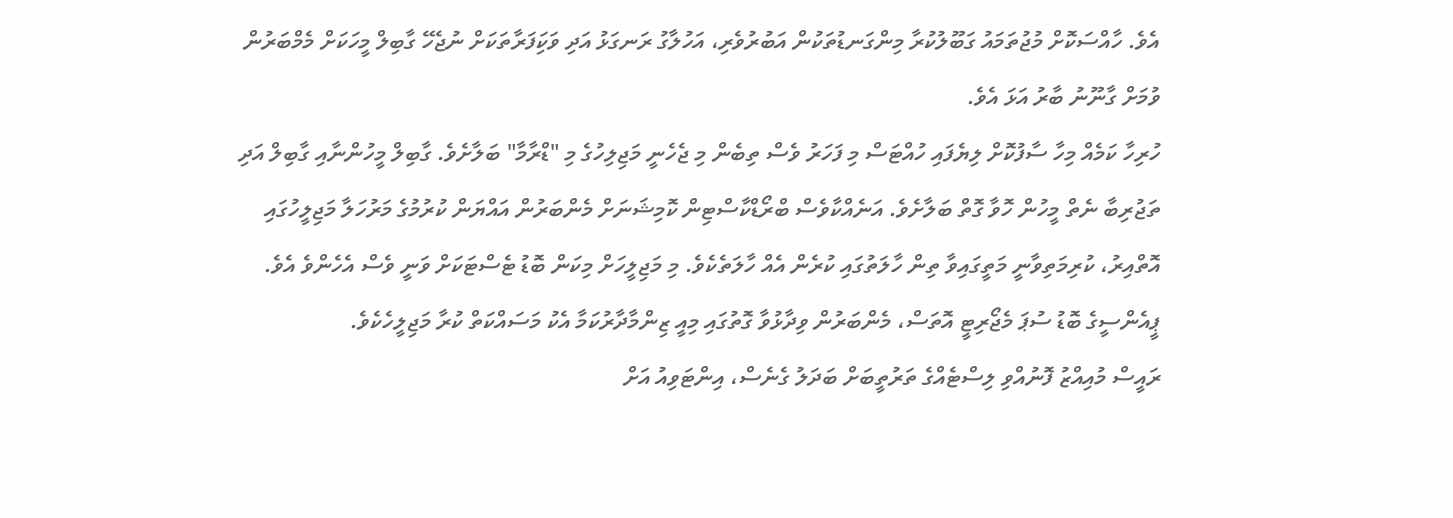އެވެ. ހާއްސަކޮށް މުޖުތަމައު ގަބޫލުކުރާ މިންގަނޑުތަކުން އަބުރުވެރި، އަހުލާގު ރަނގަޅު އަދި ވަކިަފަރާތަކަށް ނުޖެހޭ ގާބިލް މީހަކަށް މެމްބަރުން ވުމަށް ގާނޫނު ބާރު އަޅަ އެވެ.
ހުރިހާ ކަމެއް މިހާ ސާފުކޮށް ލިޔެފައި ހުއްޓަސް މި ފަހަރު ވެސް ތިބެން މި ޖެހެނީ މަޖިލިހުގެ މި "ޑްރާމާ" ބަލާށެވެ. ގާބިލް މީހުންނާއި ގާބިލް އަދި ތަޖުރިބާ ނެތް މީހުން ހޮވާ ގޮތް ބަލާށެވެ. އަނެއްކާވެސް ބްރޯޑްކާސްޓިން ކޮމިޝަނަށް މެންބަރުން އައްޔަން ކުރުމުގެ މަރުހަލާ މަޖިލީހުގައި އޮތްއިރު، ކުރިމަތިވާނީ މަތީގައިވާ ތިން ހާލަތުގައި ކުރެން އެއް ހާލަތެކެވެ. މި މަޖިލީހަށް މިކަން ބޮޑު ޓެސްޓަކަށް ވަނީ ވެސް އެހެންވެ އެވެ. ޕީއެންސީގެ ބޮޑު ސުޕަ މެޖޯރިޓީ އޮތަސް، މެންބަރުން ވިދާޅުވާ ގޮތުގައި މިއީ ޒިންމާދާރުކަމާ އެކު މަސައްކަތް ކުރާ މަޖިލީހެކެވެ.
ރައީސް މުއިއްޒު ފޮނުއްވި ލިސްޓެއްގެ ތަރުތީބަށް ބަދަލު ގެނެސް، އިންޓަވިއު އަށް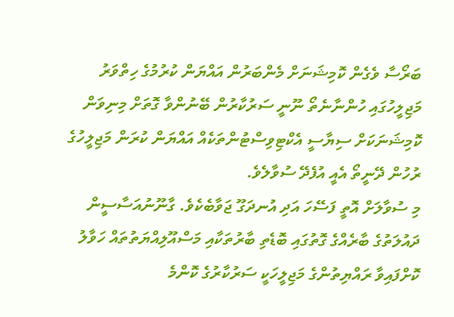ބަރޯސާ ވެގެން ކޮމިޝަނަށް މެންބަރުން އައްޔަން ކުރުމުގެ ހިތްވަރު މަޖިލީހުގައި ހުންނާނެތޯ ނޫނީ ސަރުކާރުން ބޭނުންވާ ގޮތަށް މިނިވަން ކޮމިޝަނަކަށް ސިޔާސީ އެކްޓިވިސްޓުންތަކެއް އައްޔަން ކުރަން މަޖިލީހުގެ ރުހުން ދޭނީތޯ އެއީ އުފެދޭ ސުވާލެވެ.
މި ސުވާލަށް އޮތީ ފަސޭހަ އަދި އުނދަގޫ ޖަވާބެކެވެ. ގާނޫނުއަސާސީން ދައުލަތުގެ ބާރެއްގެ ގޮތުގައި ބޮޑެތި ބާރުތަކާއި މަސްއޫލިއްޔަތުތައް ހަވާލު ކޮށްފައިވާ ރައްޔިތުންގެ މަޖިލީހަކީ ސަރުކާރުގެ ކޮންމެ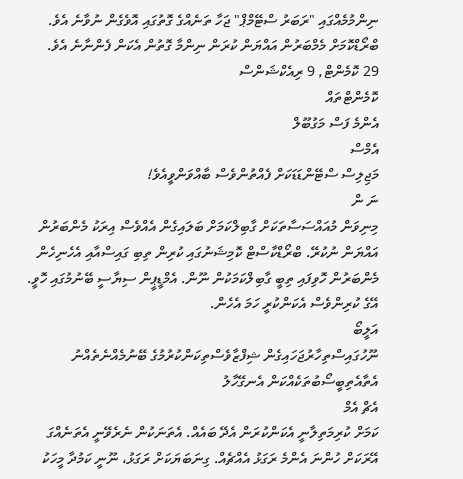ނިންމުމެއްގައި "ރަބަރު ސްޓޭމްޕް" ޖަހާ ތަނެއްގެ ގޮތުގައި އޮވެގެން ނުވާނެ އެވެ. ބްރޯޑްކޮމަށް މެމްބަރުން އައްޔަން ކުރަން ނިންމާ ގޮތުން އެކަން ފެންނާނެ އެވެ.
29 ކޮމެންޓް, 9 ރިއެކްޝަންސް
ކޮމެންޓްތައް
އެންމެ ފަސް މަގުބޫލް
އެމްސް
މަޖިލިސް ސްޓޭންޑަޑަކަށް ފެއްތުންވެސް ބާއްވަންވީއެވެ!
ނަ ން
މިނިވަން މުއައްސަސާތަކަށް ގާބިލްކަމަށް ބަލައިގެން އެއްވެސް އިރަކު މެންބަރުން އައްޔަން ނުކުރޭ. ބްރޯޑްކާސްޓް ކޮމިޝަނުގައި ކުރިން ތިބި ގައިސްއާއި އެހެނިހެން މެންބަރުން ހޮވިފައި ތިބީ ގާބިލްކަމަކުން ނޫން. އެމްޑީޕީން ސިޔާސީ ބޭނުމުގައި ހޮވީ. އޭގެ ކުރިންވެސް އެކަންކުރީ ހަމަ އެހެން.
އަލީބޯ
ނޫހުގައިސްތިހާރުޖަހައިގެން ޝިފްޒާވެސްތިކަންކުރުމުގެ ބޭނުމެއްނެތެއްނު އެތާއެތިބީސޯބުތަކެއްކަން އެނގޭހާލު
އެޗް އެމް
ކަމަށް ކުރިމަތިލާނީ އެކަންކުރަން އެދޭ ބައެއް. އެތަނަކުން ނެރެވޭނީ އެތަނެއްގަ އޭރަކަށް ހުންނަ އެންމެ ރަގަޅު އެއްޗެއް. ގިނަބަޔަކަށް ރަގަޅު، ނޫނީ ކަމުދާ މީހަކު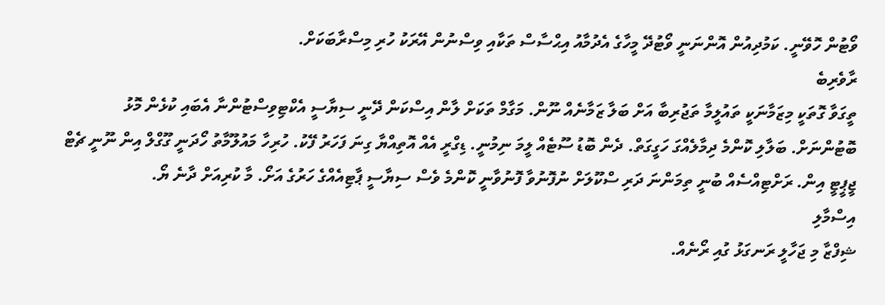ވޯޓުން ހޮވޭނީ. ކަމުދިއުން އޮންނަނީ ވޯޓުދޭ މީހާގެ އެދުމާއު އިޙްސާސް ތަކާއި ވިސްނުން އޭރަކު ހުރި މިސްރާބަކަށް.
ރާވެރިބެ
ތީގަވާ ގޮތަކީ މިޒަމާނަކީ ތައުލީމާ ތަޖުރިބާ އަށް ބަލާ ޒަމާނެއް ނޫން. މަގާމް ތަކަށް ލާން އިސްކަން ދޭނީ ސިޔާސީ އެކްޓިވިސްޓުންނާ އެބައި ކުޅެން މޮޅު ބޮޓުންނަށް. ބަލާލި ކޮންމެ ދިމާލެއްގަ ހަގީގަތް. ދެން ބޮޑު ސޫޓެއް ލީމަ ނިމުނީ. ޑިގްރީ އެއް އޮތިއްޔާ ގިނަ ފަހަރު ފޭކު. ހުރިހާ މައުލޫމާތު ހޯދަނީ ގޫގްލް އިން ނޫނީ ޗެޓް ޖީޕީޓީ އިން. ރަށްޓިއްސެއް ބުނީ ތިމަންނަ ދަރި ސްކޫލަށް ނުފޮނުވާ ފޮނުވާނީ ކޮންމެ ވެސް ސިޔާސީ ޕާޓިއެއްގެ ހަރުގެ އަށޯ. މާ ކުރިއަށް ދާނެ ޔޯ.
އިސްމާލި
ޝިފްޒާ މި ޖަހާލީ ރަނގަޅު ގުއި ރޯނެއް.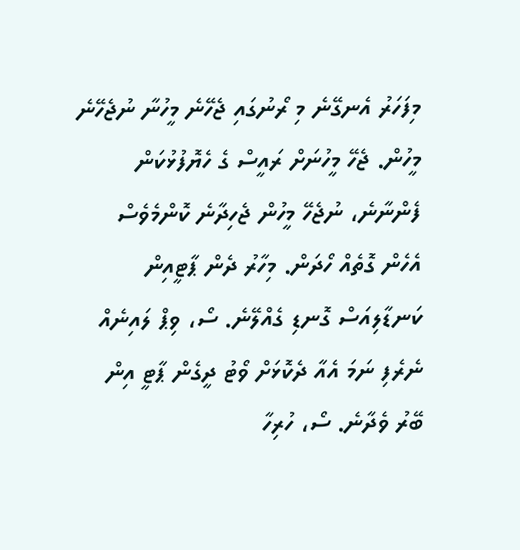މިފަހަރު އެނގޭނެ މި ރޯނުގައި ޖެހޭނެ މީހުނާ ނުޖެހޭނެ މީހުން. ޖެހޭ މީހުނަށް ރައީސް ގެ ހެޔޮފުޅުކަން ފެންނާނެ، ނުޖެހޭ މީހުން ޖެހިދާނެ ކޮންމެވެސް އެހެން ގޮތެއް ހޯދަން. މިހާރު ދެން ޕާޓީއިން ކަނޑާލިއަސް ގޮނޑި ގެއްލޭނެ. ސޯ، ވިޕް ލައިނެއް ނެރެފި ނަމަ އެއާ ދެކޮޅަށް ވޯޓު ދީގެން ޕާޓީ އިން ބޭރު ވެދާނެ. ސޯ، ހުރިހާ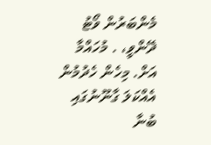މެންބަރުން ވޯޓު ދޭންވީ، . މުހައްމާ އަށް. މިހެން ހެދުމުން އެއްކަލަ ގާނޫނުގައި ބުނާ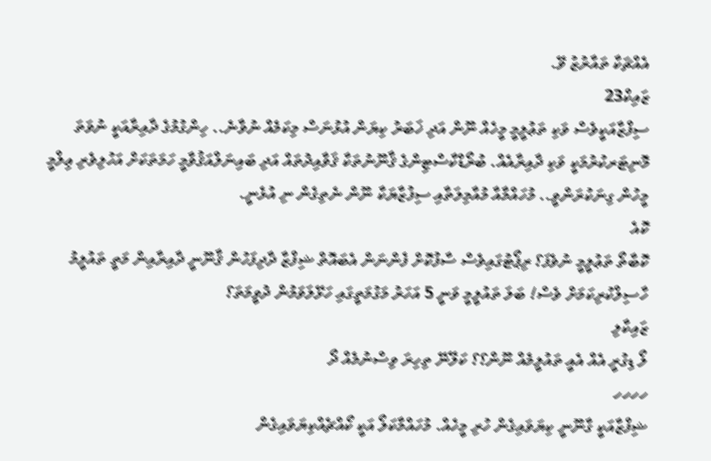އެއްޗަކާ ތައާރުޒު ވޭ.
ޒައިކް23
ސިފްޒާއަކީވެސް ވަކި ތަޢުލީމީ މީހެއް ނޫން އަދި ޚަބަރު ކިޔަން އުޅުނަސް މިކަމެއް ނުވާނެ.. ހިންގުމުގެ ދާއިރާއަކީ ނުވަތަ މޮނިޓަރކުރުމަކީ ވަކި ދާއިރާއެއް. ބުރޯޑްކާސްޓިންގެ ޤާނޫނުތަކާ ޤަވާއިދުތައް އަދި ބައިނަލްއަޤުވާމީ ހަމަތަކަށް އަހުލިވެރި ޢިލްމީ މީހުން ގިނަކުރަންވީ.. މުހައްމާއާ މުއާމިލަތާއި ސިފުޒާޔަކާ ނޫން ނެތިގެން ނި އުޅެނީ.
ކޮއެ
ކޮބާތޯ ތަޢުލީމީ ނުވެފަ؟ ރިޕޯޓުގައިވެސް ސާފުކޮށް ފެންނަން އެބައޮތް ޝިފްޒާ ދާދިފަހުން ޤާނޫނީ ދާއިރާއިން މަތީ ތައުލީމު ހާސިލްކުރިކަމަށް ވެސް! ބަލަ ތައުލީމީ ވަނީ 5 އަހަރު މަގުމަތީގައި ހަޅޭލަވަމުން ދުވީމަތަ؟
ޒައިކާލި
ލޯ ޑިގުރީ އެއް އެއީ ތައުލީމެއް ނޫން؟؟ ކަލޭނޭ ތިހިރަ ވިސްނުމެއް ދޯ
ހހހހ
ޝިފްޒާއަކީ ގާނޫނީ ކިޔަވައިގެން ހުރި މީހެއް. މުހައްމާކަލޯ އަކީ ކޯއްޗެއްކިޔަވައިގެން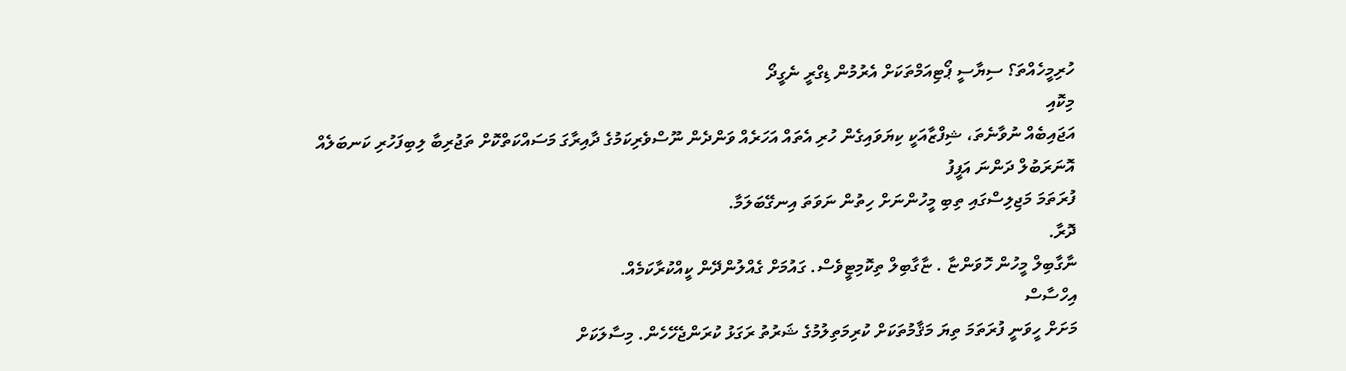ހުރިމީހެއްތަ؟ ސިޔާސީ ޕޯޓިއަމްތަކަށް އެރުމުން ޑިގްރީ ނެގީދޯ
މިކޮއި
އަޖައިބެއް ނުވާނެތަ، ޝިފްޒާއަކީ ކިޔަވައިގެން ހުރި އެތައް އަހަރެއް ވަންދެން ނޫސްވެރިކަމުގެ ދާއިރާގަ މަސައްކަތްކޮށް ތަޖުރިބާ ލިބިފަހުރި ކަނބަލެއް
އޮނަރަބުލް ދަންނަ އަފީފު
ފުރަތަމަ މަޖިލިސްގައި ތިބި މީހުންނަށް ހިތުން ނަވަތަ އިނގޭބަލަމާ.
ދޮރާ.
ނާގާބިލް މީހުން ހޮވަންޏާ . ޏާގާބިލް ތިކޮމިޓީވެސް. ގައުމަށް ގެއްލުންދޭން ކީއްކުރާކަމެއް.
އިހްސާސް
މަށަށް ހީވަނީ ފުރަތަމަ ތިޔަ މަޤާމުތަކަށް ކުރިމަތިލުމުގެ ޝަރުތު ރަގަޅު ކުރަންޖެހޭހެން. މިސާލަކަށް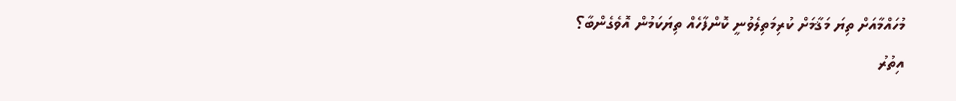މުހައްމާއަށް ތިޔަ މަޤާމަށް ކުރިމަތިލެވުނީ ކޮންފާހެއް ތިޔަކަމުން އޮވެގެންބާ؟
އިތުރު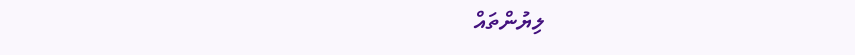ލިޔުންތައް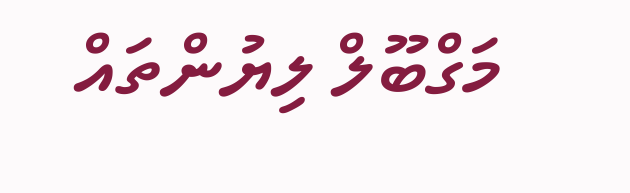މަގްބޫލް ލިޔުންތައް